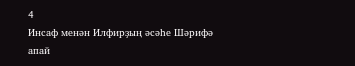4
Инсаф менән Илфирҙың әсәһе Шәрифә апай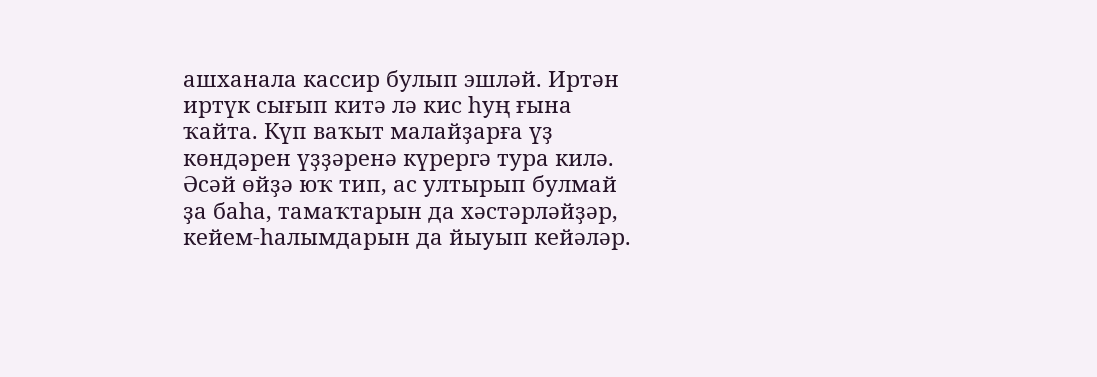ашханала кассир булып эшләй. Иртән иртүк сығып китә лә кис һуң ғына ҡайта. Күп ваҡыт малайҙарға үҙ көндәрен үҙҙәренә күрергә тура килә. Әсәй өйҙә юҡ тип, ас ултырып булмай ҙа баһа, тамаҡтарын да хәстәрләйҙәр, кейем-һалымдарын да йыуып кейәләр.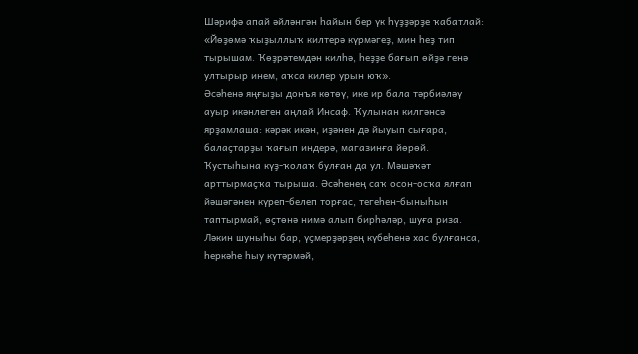Шәрифә апай әйләнгән һайын бер үк һүҙҙәрҙе ҡабатлай: «Йөҙөмә ҡыҙыллыҡ килтерә күрмәгеҙ, мин һеҙ тип тырышам. Ҡөҙрәтемдән килһә, һеҙҙе бағып өйҙә генә ултырыр инем, аҡса килер урын юҡ».
Әсәһенә яңғыҙы донъя көтөү, ике ир бала тәрбиәләү ауыр икәнлеген аңлай Инсаф. Ҡулынан килгәнсә ярҙамлаша: кәрәк икән, иҙәнен дә йыуып сығара, балаҫтарҙы ҡағып индерә, магазинға йөрөй. Ҡустыһына күҙ-ҡолаҡ булған да ул. Мәшәҡәт арттырмаҫҡа тырыша. Әсәһенең саҡ осон-осҡа ялғап йәшәгәнен күреп-белеп торғас, тегеһен-быныһын таптырмай, өҫтөнә нимә алып бирһәләр, шуға риза. Ләкин шуныһы бар, үҫмерҙәрҙең күбеһенә хас булғанса, һеркәһе һыу күтәрмәй,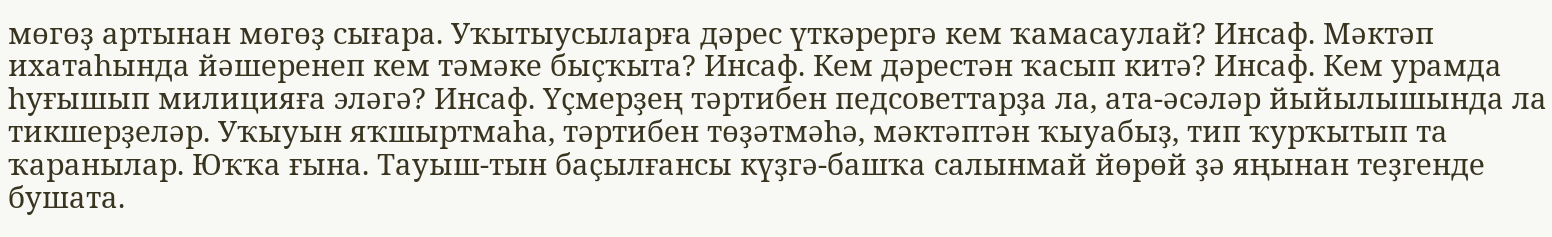мөгөҙ артынан мөгөҙ сығара. Уҡытыусыларға дәрес үткәрергә кем ҡамасаулай? Инсаф. Мәктәп ихатаһында йәшеренеп кем тәмәке быҫҡыта? Инсаф. Кем дәрестән ҡасып китә? Инсаф. Кем урамда һуғышып милицияға эләгә? Инсаф. Үҫмерҙең тәртибен педсоветтарҙа ла, ата-әсәләр йыйылышында ла тикшерҙеләр. Уҡыуын яҡшыртмаһа, тәртибен төҙәтмәһә, мәктәптән ҡыуабыҙ, тип ҡурҡытып та ҡаранылар. Юҡҡа ғына. Тауыш-тын баҫылғансы күҙгә-башҡа салынмай йөрөй ҙә яңынан теҙгенде бушата.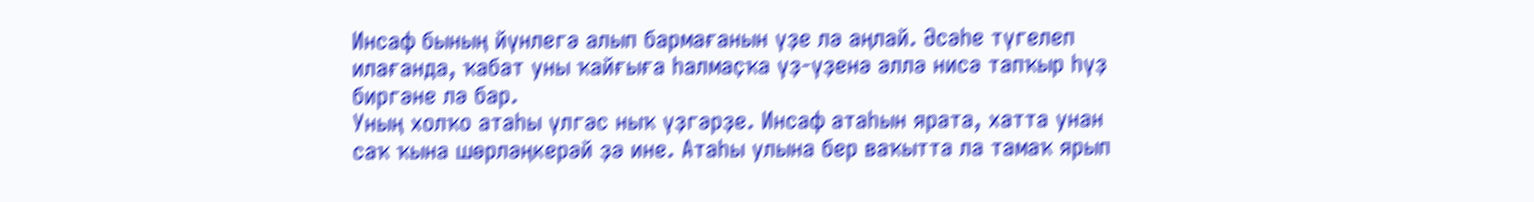Инсаф бының йүнлегә алып бармағанын үҙе лә аңлай. Әсәһе түгелеп илағанда, ҡабат уны ҡайғыға һалмаҫҡа үҙ-үҙенә әллә нисә тапҡыр һүҙ биргәне лә бар.
Уның холҡо атаһы үлгәс ныҡ үҙгәрҙе. Инсаф атаһын ярата, хатта унан саҡ ҡына шөрләңкерәй ҙә ине. Атаһы улына бер ваҡытта ла тамаҡ ярып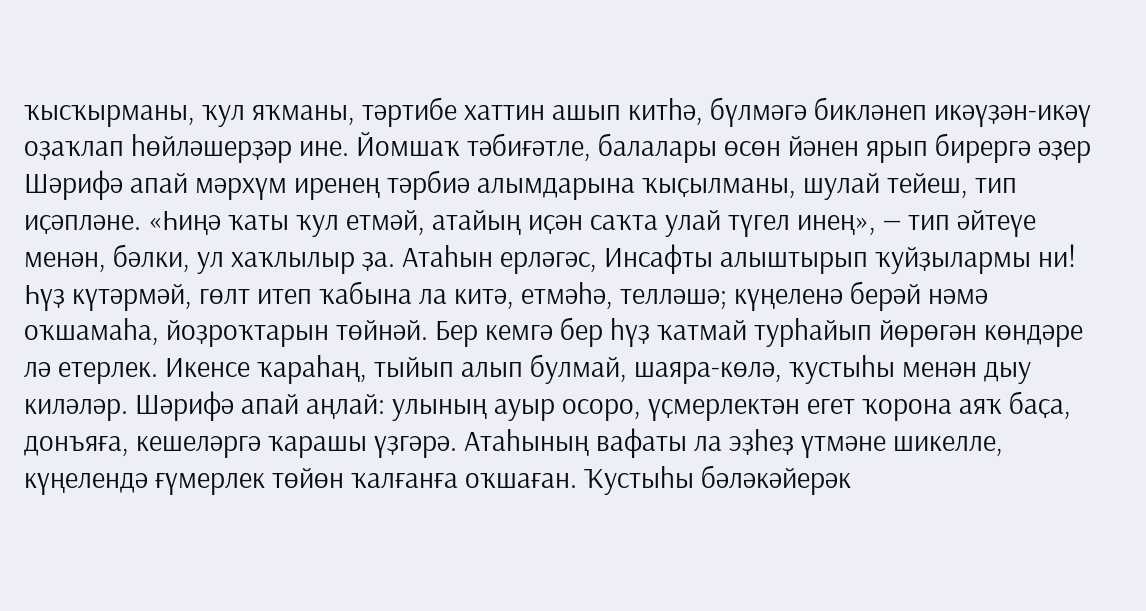ҡысҡырманы, ҡул яҡманы, тәртибе хаттин ашып китһә, бүлмәгә бикләнеп икәүҙән-икәү оҙаҡлап һөйләшерҙәр ине. Йомшаҡ тәбиғәтле, балалары өсөн йәнен ярып бирергә әҙер Шәрифә апай мәрхүм иренең тәрбиә алымдарына ҡыҫылманы, шулай тейеш, тип иҫәпләне. «Һиңә ҡаты ҡул етмәй, атайың иҫән саҡта улай түгел инең», — тип әйтеүе менән, бәлки, ул хаҡлылыр ҙа. Атаһын ерләгәс, Инсафты алыштырып ҡуйҙылармы ни! Һүҙ күтәрмәй, гөлт итеп ҡабына ла китә, етмәһә, телләшә; күңеленә берәй нәмә оҡшамаһа, йоҙроҡтарын төйнәй. Бер кемгә бер һүҙ ҡатмай турһайып йөрөгән көндәре лә етерлек. Икенсе ҡараһаң, тыйып алып булмай, шаяра-көлә, ҡустыһы менән дыу киләләр. Шәрифә апай аңлай: улының ауыр осоро, үҫмерлектән егет ҡорона аяҡ баҫа, донъяға, кешеләргә ҡарашы үҙгәрә. Атаһының вафаты ла эҙһеҙ үтмәне шикелле, күңелендә ғүмерлек төйөн ҡалғанға оҡшаған. Ҡустыһы бәләкәйерәк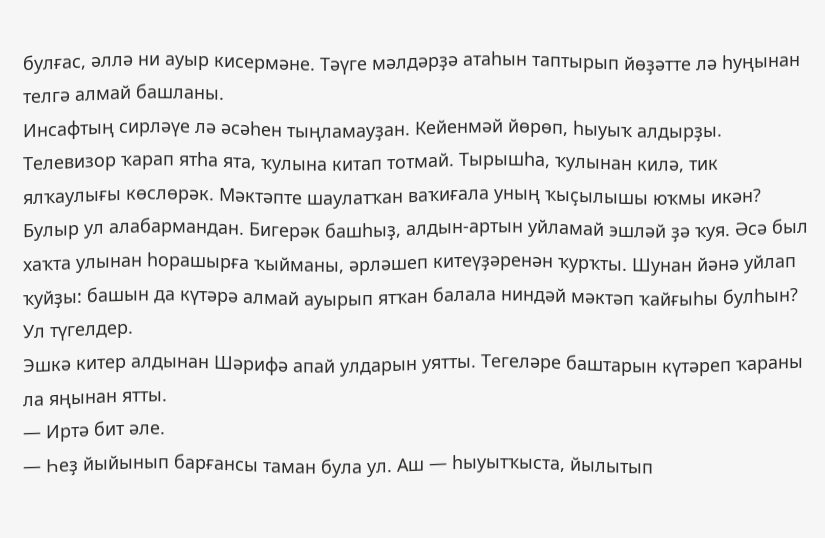булғас, әллә ни ауыр кисермәне. Тәүге мәлдәрҙә атаһын таптырып йөҙәтте лә һуңынан телгә алмай башланы.
Инсафтың сирләүе лә әсәһен тыңламауҙан. Кейенмәй йөрөп, һыуыҡ алдырҙы. Телевизор ҡарап ятһа ята, ҡулына китап тотмай. Тырышһа, ҡулынан килә, тик ялҡаулығы көслөрәк. Мәктәпте шаулатҡан ваҡиғала уның ҡыҫылышы юҡмы икән? Булыр ул алабармандан. Бигерәк башһыҙ, алдын-артын уйламай эшләй ҙә ҡуя. Әсә был хаҡта улынан һорашырға ҡыйманы, әрләшеп китеүҙәренән ҡурҡты. Шунан йәнә уйлап ҡуйҙы: башын да күтәрә алмай ауырып ятҡан балала ниндәй мәктәп ҡайғыһы булһын? Ул түгелдер.
Эшкә китер алдынан Шәрифә апай улдарын уятты. Тегеләре баштарын күтәреп ҡараны ла яңынан ятты.
— Иртә бит әле.
— Һеҙ йыйынып барғансы таман була ул. Аш — һыуытҡыста, йылытып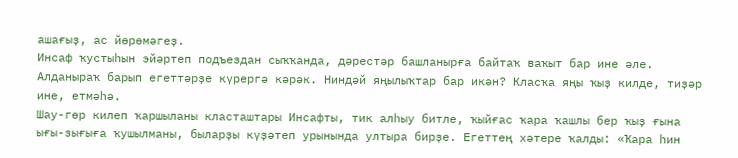ашағыҙ, ас йөрөмәгеҙ.
Инсаф ҡустыһын эйәртеп подъездан сыҡҡанда, дәрестәр башланырға байтаҡ ваҡыт бар ине әле. Алданыраҡ барып егеттәрҙе күрергә кәрәк. Ниндәй яңылыҡтар бар икән? Класҡа яңы ҡыҙ килде, тиҙәр ине, етмәһә.
Шау-гөр килеп ҡаршыланы класташтары Инсафты, тик алһыу битле, ҡыйғас ҡара ҡашлы бер ҡыҙ ғына ығы-зығыға ҡушылманы, быларҙы күҙәтеп урынында ултыра бирҙе. Егеттең хәтере ҡалды: «Ҡара һин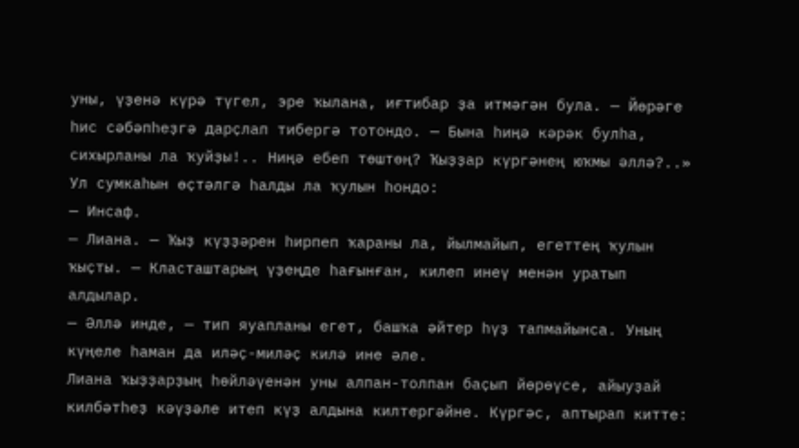уны, үҙенә күрә түгел, эре ҡылана, иғтибар ҙа итмәгән була. — Йөрәге һис сәбәпһеҙгә дарҫлап тибергә тотондо. — Бына һиңә кәрәк булһа, сихырланы ла ҡуйҙы!.. Ниңә ебеп төштөң? Ҡыҙҙар күргәнең юҡмы әллә?..»
Ул сумкаһын өҫтәлгә һалды ла ҡулын һондо:
— Инсаф.
— Лиана. — Ҡыҙ күҙҙәрен һирпеп ҡараны ла, йылмайып, егеттең ҡулын ҡыҫты. — Класташтарың үҙеңде һағынған, килеп инеү менән уратып алдылар.
— Әллә инде, — тип яуапланы егет, башҡа әйтер һүҙ тапмайынса. Уның күңеле һаман да иләҫ-миләҫ килә ине әле.
Лиана ҡыҙҙарҙың һөйләүенән уны алпан-толпан баҫып йөрөүсе, айыуҙай килбәтһеҙ кәүҙәле итеп күҙ алдына килтергәйне. Күргәс, аптырап китте: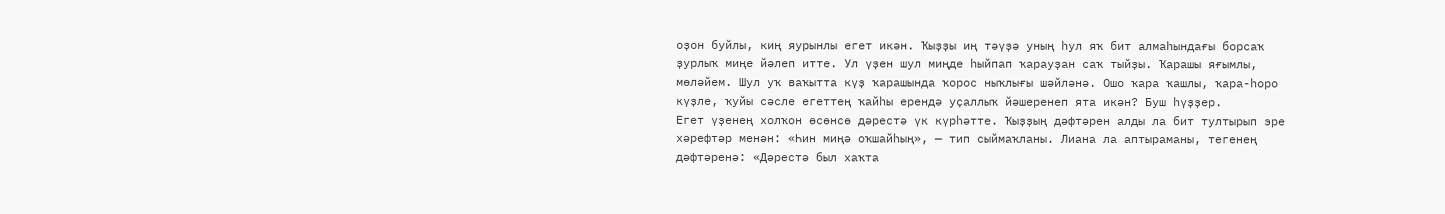оҙон буйлы, киң яурынлы егет икән. Ҡыҙҙы иң тәүҙә уның һул яҡ бит алмаһындағы борсаҡ ҙурлыҡ миңе йәлеп итте. Ул үҙен шул миңде һыйпап ҡарауҙан саҡ тыйҙы. Ҡарашы яғымлы, мөләйем. Шул уҡ ваҡытта күҙ ҡарашында ҡорос ныҡлығы шәйләнә. Ошо ҡара ҡашлы, ҡара-һоро күҙле, ҡуйы сәсле егеттең ҡайһы ерендә уҫаллыҡ йәшеренеп ята икән? Буш һүҙҙер.
Егет үҙенең холҡон өсөнсө дәрестә үк күрһәтте. Ҡыҙҙың дәфтәрен алды ла бит тултырып эре хәрефтәр менән: «Һин миңә оҡшайһың», — тип сыймаҡланы. Лиана ла аптыраманы, тегенең дәфтәренә: «Дәрестә был хаҡта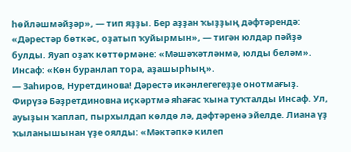һөйләшмәйҙәр», — тип яҙҙы. Бер аҙҙан ҡыҙҙың дәфтәрендә: «Дәрестәр бөткәс, оҙатып ҡуйырмын», — тигән юлдар пәйҙә булды. Яуап оҙаҡ көттөрмәне: «Мәшәҡәтләнмә, юлды беләм». Инсаф: «Көн буранлап тора, аҙашырһың».
— Заһиров, Нуретдинова! Дәрестә икәнлегегеҙҙе онотмағыҙ.
Фирүзә Бәҙретдиновна иҫкәртмә яһағас ҡына туҡталды Инсаф. Ул, ауыҙын ҡаплап, пырхылдап көлдө лә, дәфтәренә эйелде. Лиана үҙ ҡыланышынан үҙе оялды: «Мәктәпкә килеп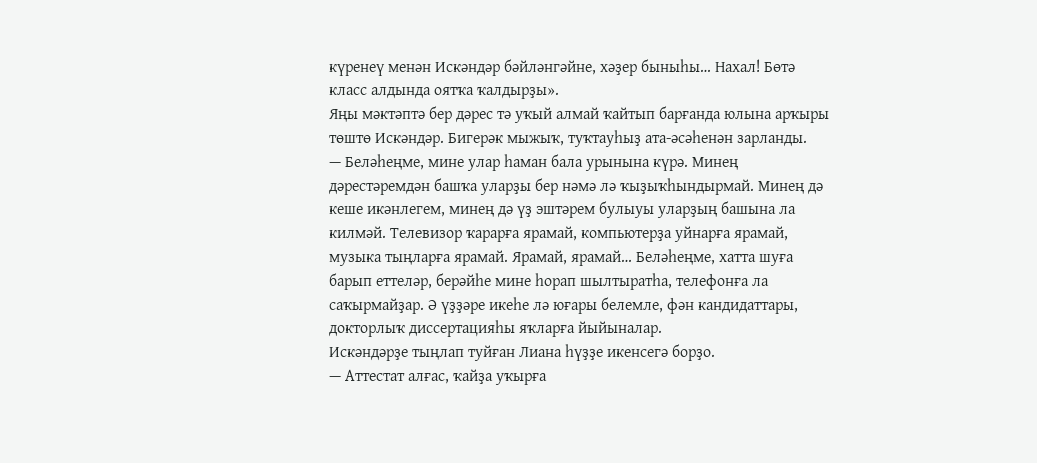күренеү менән Искәндәр бәйләнгәйне, хәҙер быныһы… Нахал! Бөтә класс алдында оятҡа ҡалдырҙы».
Яңы мәктәптә бер дәрес тә уҡый алмай ҡайтып барғанда юлына арҡыры төштө Искәндәр. Бигерәк мыжыҡ, туҡтауһыҙ ата-әсәһенән зарланды.
— Беләһеңме, мине улар һаман бала урынына күрә. Минең дәрестәремдән башҡа уларҙы бер нәмә лә ҡыҙыҡһындырмай. Минең дә кеше икәнлегем, минең дә үҙ эштәрем булыуы уларҙың башына ла килмәй. Телевизор ҡарарға ярамай, компьютерҙа уйнарға ярамай, музыка тыңларға ярамай. Ярамай, ярамай… Беләһеңме, хатта шуға барып еттеләр, берәйһе мине һорап шылтыратһа, телефонға ла саҡырмайҙар. Ә үҙҙәре икеһе лә юғары белемле, фән кандидаттары, докторлыҡ диссертацияһы яҡларға йыйыналар.
Искәндәрҙе тыңлап туйған Лиана һүҙҙе икенсегә борҙо.
— Аттестат алғас, ҡайҙа уҡырға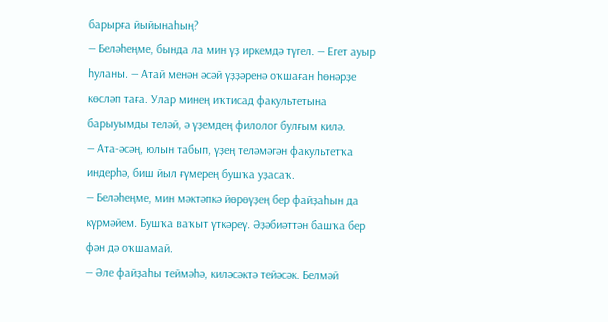барырға йыйынаһың?
— Беләһеңме, бында ла мин үҙ иркемдә түгел. — Егет ауыр һуланы. — Атай менән әсәй үҙҙәренә оҡшаған һөнәрҙе көсләп таға. Улар минең иҡтисад факультетына барыуымды теләй, ә үҙемдең филолог булғым килә.
— Ата-әсәң, юлын табып, үҙең теләмәгән факультетҡа индерһә, биш йыл ғүмерең бушҡа уҙасаҡ.
— Беләһеңме, мин мәктәпкә йөрөүҙең бер файҙаһын да күрмәйем. Бушҡа ваҡыт үткәреү. Әҙәбиәттән башҡа бер фән дә оҡшамай.
— Әле файҙаһы теймәһә, киләсәктә тейәсәк. Белмәй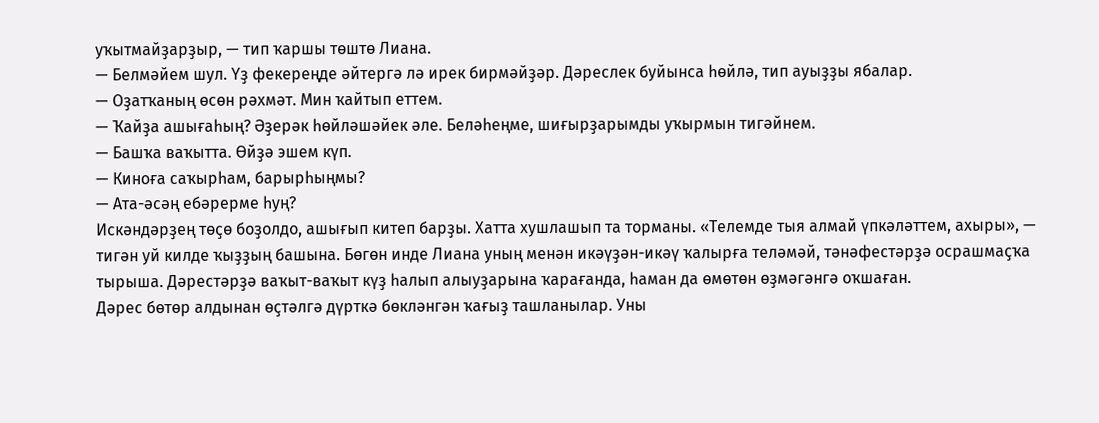уҡытмайҙарҙыр, — тип ҡаршы төштө Лиана.
— Белмәйем шул. Үҙ фекереңде әйтергә лә ирек бирмәйҙәр. Дәреслек буйынса һөйлә, тип ауыҙҙы ябалар.
— Оҙатҡаның өсөн рәхмәт. Мин ҡайтып еттем.
— Ҡайҙа ашығаһың? Әҙерәк һөйләшәйек әле. Беләһеңме, шиғырҙарымды уҡырмын тигәйнем.
— Башҡа ваҡытта. Өйҙә эшем күп.
— Киноға саҡырһам, барырһыңмы?
— Ата-әсәң ебәрерме һуң?
Искәндәрҙең төҫө боҙолдо, ашығып китеп барҙы. Хатта хушлашып та торманы. «Телемде тыя алмай үпкәләттем, ахыры», — тигән уй килде ҡыҙҙың башына. Бөгөн инде Лиана уның менән икәүҙән-икәү ҡалырға теләмәй, тәнәфестәрҙә осрашмаҫҡа тырыша. Дәрестәрҙә ваҡыт-ваҡыт күҙ һалып алыуҙарына ҡарағанда, һаман да өмөтөн өҙмәгәнгә оҡшаған.
Дәрес бөтөр алдынан өҫтәлгә дүрткә бөкләнгән ҡағыҙ ташланылар. Уны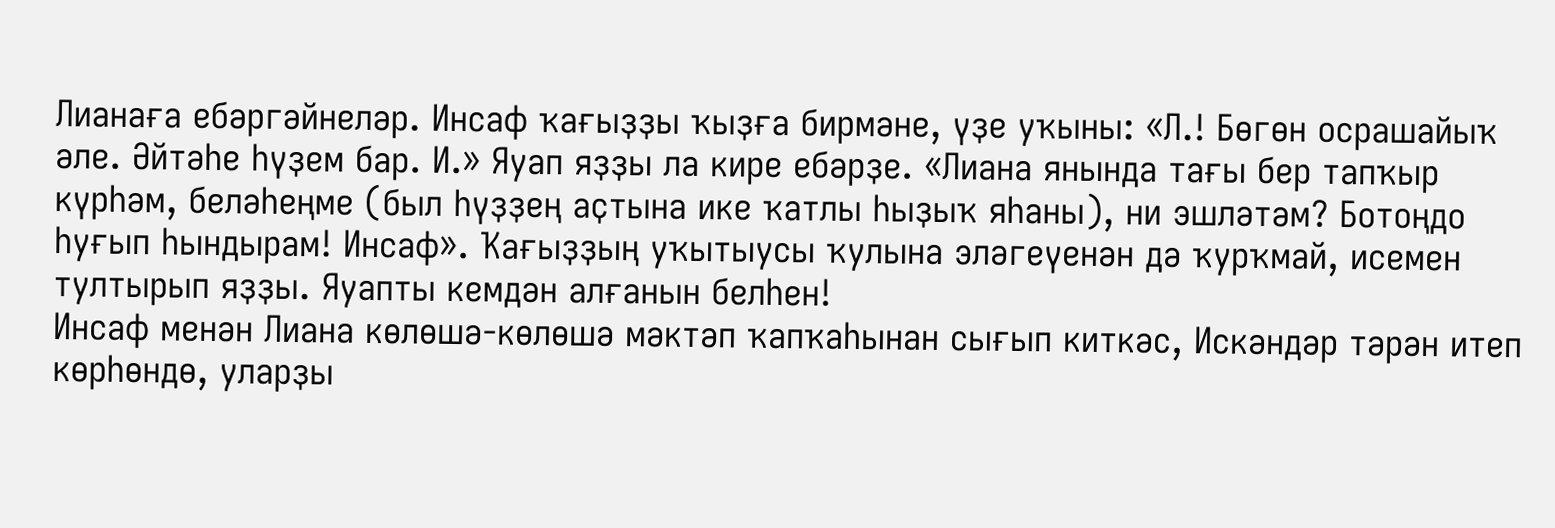Лианаға ебәргәйнеләр. Инсаф ҡағыҙҙы ҡыҙға бирмәне, үҙе уҡыны: «Л.! Бөгөн осрашайыҡ әле. Әйтәһе һүҙем бар. И.» Яуап яҙҙы ла кире ебәрҙе. «Лиана янында тағы бер тапҡыр күрһәм, беләһеңме (был һүҙҙең аҫтына ике ҡатлы һыҙыҡ яһаны), ни эшләтәм? Ботоңдо һуғып һындырам! Инсаф». Ҡағыҙҙың уҡытыусы ҡулына эләгеүенән дә ҡурҡмай, исемен тултырып яҙҙы. Яуапты кемдән алғанын белһен!
Инсаф менән Лиана көлөшә-көлөшә мәктәп ҡапҡаһынан сығып киткәс, Искәндәр тәрән итеп көрһөндө, уларҙы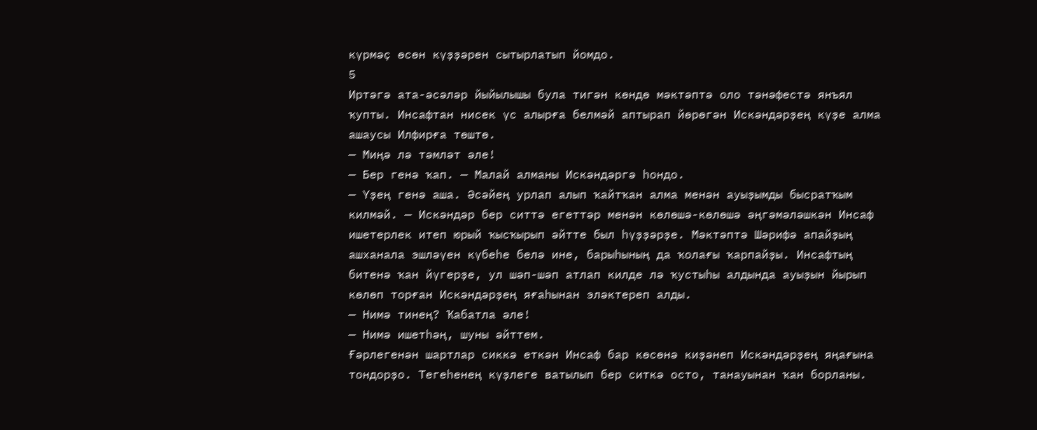күрмәҫ өсөн күҙҙәрен сытырлатып йомдо.
5
Иртәгә ата-әсәләр йыйылышы була тигән көндө мәктәптә оло тәнәфестә янъял ҡупты. Инсафтан нисек үс алырға белмәй аптырап йөрөгән Искәндәрҙең күҙе алма ашаусы Илфирға төштө.
— Миңә лә тәмләт әле!
— Бер генә ҡап. — Малай алманы Искәндәргә һондо.
— Үҙең генә аша. Әсәйең урлап алып ҡайтҡан алма менән ауыҙымды бысратҡым килмәй. — Искәндәр бер ситтә егеттәр менән көлөшә-көлөшә әңгәмәләшкән Инсаф ишетерлек итеп юрый ҡысҡырып әйтте был һүҙҙәрҙе. Мәктәптә Шәрифә апайҙың ашханала эшләүен күбеһе белә ине, барыһының да ҡолағы ҡарпайҙы. Инсафтың битенә ҡан йүгерҙе, ул шәп-шәп атлап килде лә ҡустыһы алдында ауыҙын йырып көлөп торған Искәндәрҙең яғаһынан эләктереп алды.
— Нимә тинең? Ҡабатла әле!
— Нимә ишетһәң, шуны әйттем.
Ғәрлегенән шартлар сиккә еткән Инсаф бар көсөнә киҙәнеп Искәндәрҙең яңағына тондорҙо. Тегеһенең күҙлеге ватылып бер ситкә осто, танауынан ҡан борланы.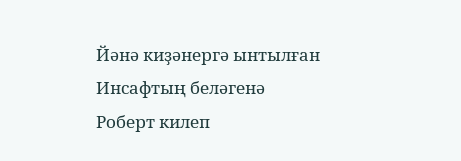Йәнә киҙәнергә ынтылған Инсафтың беләгенә Роберт килеп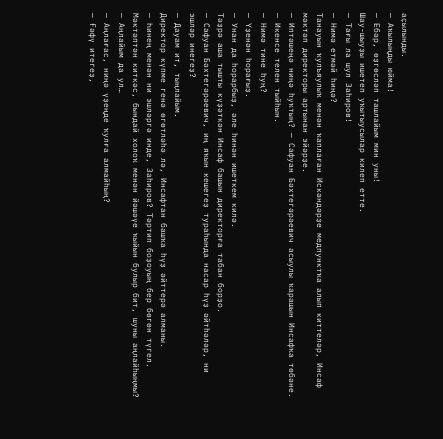аҫылынды.
— Аҡылыңды юйма!
— Ебәр, өҙгөсләп ташлайым мин уны!
Шау-шыуҙы ишетеп уҡытыусылар килеп етте.
— Тағы ла шул Заһиров!
— Нимә етмәй һиңә?
Танауын ҡулъяулыҡ менән ҡаплаған Искәндәрҙе медпунктҡа алып киттеләр, Инсаф мәктәп директоры артынан эйәрҙе.
— Иптәшеңә ниңә һуҡтың? — Сафуан Бәхтегәрәевич асыулы ҡарашын Инсафҡа төбәне.
— Икенсе телен тыйһын.
— Нимә тине һуң?
— Үҙенән һорағыҙ.
— Унан да һорарбыҙ, әле һинән ишеткем килә.
Тәҙрә аша тышты күҙәткән Инсаф башын директорға табан борҙо.
— Сафуан Бәхтегәрәевич, иң яҡын кешегеҙ тураһында насар һүҙ әйтһәләр, ни эшләр инегеҙ?
— Дауам ит, тыңлайым.
Директор күпме генә өгөтләһә лә, Инсафтан башҡа һүҙ әйттерә алманы.
— Һинең менән ни эшләргә инде, Заһиров? Тәртип боҙоуың бер бөгөн түгел. Мәктәптән киткәс, бындай холоҡ менән йәшәүе ҡыйын булыр бит, шуны аңлайһыңмы?
— Аңлайым да ул…
— Аңлағас, ниңә үҙеңде ҡулға алмайһың?
— Ғәфү итегеҙ,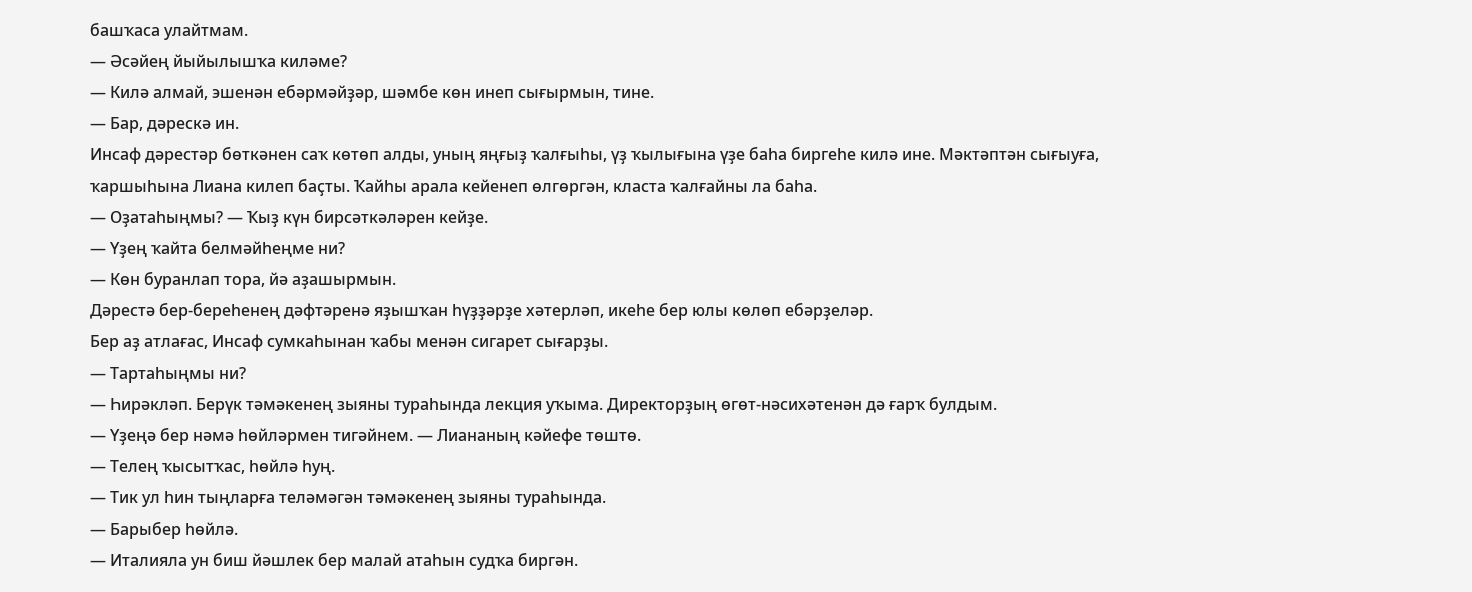башҡаса улайтмам.
— Әсәйең йыйылышҡа киләме?
— Килә алмай, эшенән ебәрмәйҙәр, шәмбе көн инеп сығырмын, тине.
— Бар, дәрескә ин.
Инсаф дәрестәр бөткәнен саҡ көтөп алды, уның яңғыҙ ҡалғыһы, үҙ ҡылығына үҙе баһа биргеһе килә ине. Мәктәптән сығыуға, ҡаршыһына Лиана килеп баҫты. Ҡайһы арала кейенеп өлгөргән, класта ҡалғайны ла баһа.
— Оҙатаһыңмы? — Ҡыҙ күн бирсәткәләрен кейҙе.
— Үҙең ҡайта белмәйһеңме ни?
— Көн буранлап тора, йә аҙашырмын.
Дәрестә бер-береһенең дәфтәренә яҙышҡан һүҙҙәрҙе хәтерләп, икеһе бер юлы көлөп ебәрҙеләр.
Бер аҙ атлағас, Инсаф сумкаһынан ҡабы менән сигарет сығарҙы.
— Тартаһыңмы ни?
— Һирәкләп. Берүк тәмәкенең зыяны тураһында лекция уҡыма. Директорҙың өгөт-нәсихәтенән дә ғарҡ булдым.
— Үҙеңә бер нәмә һөйләрмен тигәйнем. — Лиананың кәйефе төштө.
— Телең ҡысытҡас, һөйлә һуң.
— Тик ул һин тыңларға теләмәгән тәмәкенең зыяны тураһында.
— Барыбер һөйлә.
— Италияла ун биш йәшлек бер малай атаһын судҡа биргән.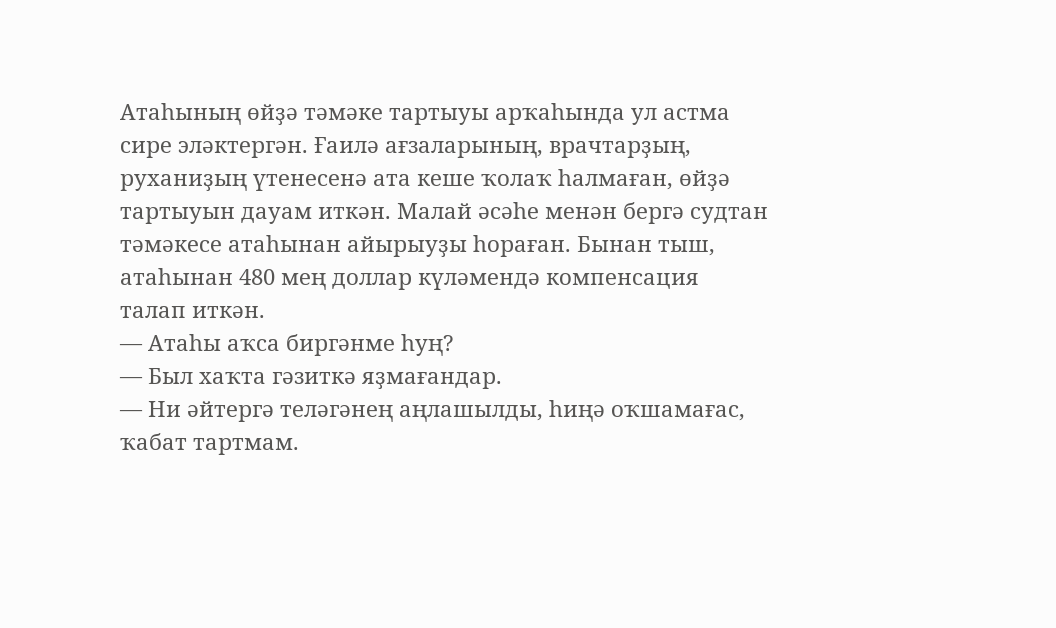Атаһының өйҙә тәмәке тартыуы арҡаһында ул астма сире эләктергән. Ғаилә ағзаларының, врачтарҙың, руханиҙың үтенесенә ата кеше ҡолаҡ һалмаған, өйҙә тартыуын дауам иткән. Малай әсәһе менән бергә судтан тәмәкесе атаһынан айырыуҙы һораған. Бынан тыш, атаһынан 480 мең доллар күләмендә компенсация талап иткән.
— Атаһы аҡса биргәнме һуң?
— Был хаҡта гәзиткә яҙмағандар.
— Ни әйтергә теләгәнең аңлашылды, һиңә оҡшамағас, ҡабат тартмам.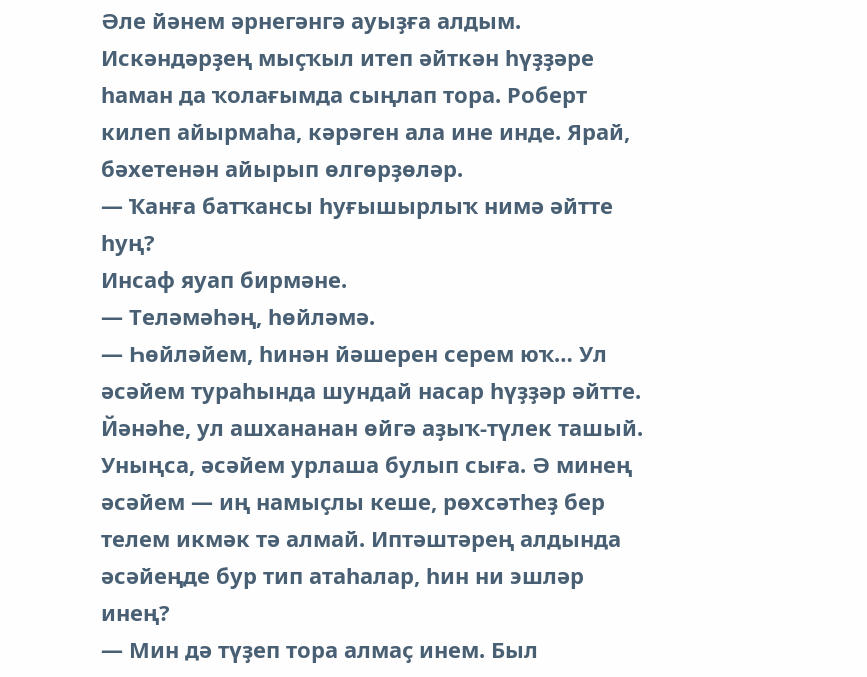Әле йәнем әрнегәнгә ауыҙға алдым. Искәндәрҙең мыҫҡыл итеп әйткән һүҙҙәре һаман да ҡолағымда сыңлап тора. Роберт килеп айырмаһа, кәрәген ала ине инде. Ярай, бәхетенән айырып өлгөрҙөләр.
— Ҡанға батҡансы һуғышырлыҡ нимә әйтте һуң?
Инсаф яуап бирмәне.
— Теләмәһәң, һөйләмә.
— Һөйләйем, һинән йәшерен серем юҡ… Ул әсәйем тураһында шундай насар һүҙҙәр әйтте. Йәнәһе, ул ашхананан өйгә аҙыҡ-түлек ташый. Уныңса, әсәйем урлаша булып сыға. Ә минең әсәйем — иң намыҫлы кеше, рөхсәтһеҙ бер телем икмәк тә алмай. Иптәштәрең алдында әсәйеңде бур тип атаһалар, һин ни эшләр инең?
— Мин дә түҙеп тора алмаҫ инем. Был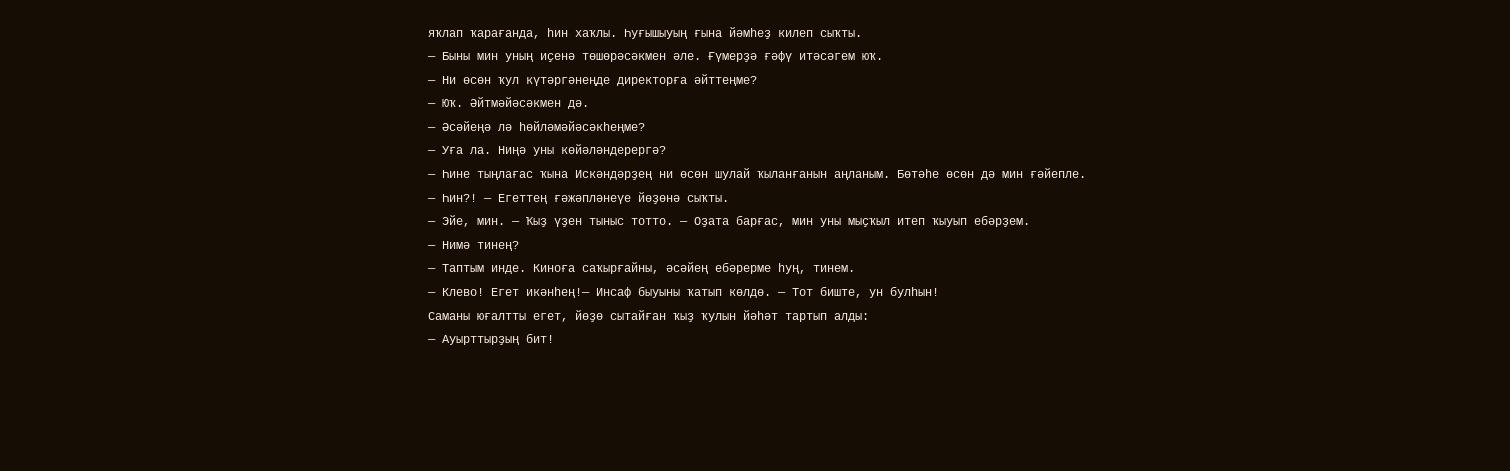яҡлап ҡарағанда, һин хаҡлы. Һуғышыуың ғына йәмһеҙ килеп сыҡты.
— Быны мин уның иҫенә төшөрәсәкмен әле. Ғүмерҙә ғәфү итәсәгем юҡ.
— Ни өсөн ҡул күтәргәнеңде директорға әйттеңме?
— Юҡ. Әйтмәйәсәкмен дә.
— Әсәйеңә лә һөйләмәйәсәкһеңме?
— Уға ла. Ниңә уны көйәләндерергә?
— Һине тыңлағас ҡына Искәндәрҙең ни өсөн шулай ҡыланғанын аңланым. Бөтәһе өсөн дә мин ғәйепле.
— Һин?! — Егеттең ғәжәпләнеүе йөҙөнә сыҡты.
— Эйе, мин. — Ҡыҙ үҙен тыныс тотто. — Оҙата барғас, мин уны мыҫҡыл итеп ҡыуып ебәрҙем.
— Нимә тинең?
— Таптым инде. Киноға саҡырғайны, әсәйең ебәрерме һуң, тинем.
— Клево! Егет икәнһең!— Инсаф быуыны ҡатып көлдө. — Тот биште, ун булһын!
Саманы юғалтты егет, йөҙө сытайған ҡыҙ ҡулын йәһәт тартып алды:
— Ауырттырҙың бит!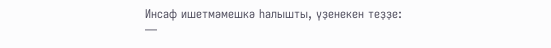Инсаф ишетмәмешкә һалышты, үҙенекен теҙҙе:
—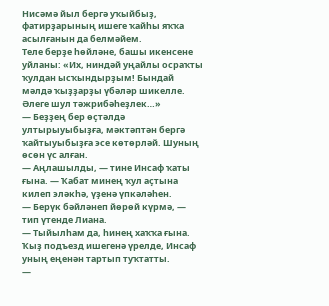Нисәмә йыл бергә уҡыйбыҙ, фатирҙарының ишеге ҡайһы яҡҡа асылғанын да белмәйем.
Теле берҙе һөйләне, башы икенсене уйланы: «Их, ниндәй уңайлы осраҡты ҡулдан ысҡындырҙым! Бындай мәлдә ҡыҙҙарҙы үбәләр шикелле. Әлеге шул тәжрибәһеҙлек…»
— Беҙҙең бер өҫтәлдә ултырыуыбыҙға, мәктәптән бергә ҡайтыуыбыҙға эсе көтөрләй. Шуның өсөн үс алған.
— Аңлашылды, — тине Инсаф ҡаты ғына. — Ҡабат минең ҡул аҫтына килеп эләкһә, үҙенә үпкәләһен.
— Берүк бәйләнеп йөрөй күрмә, — тип үтенде Лиана.
— Тыйылһам да, һинең хаҡҡа ғына.
Ҡыҙ подъезд ишегенә үрелде, Инсаф уның еңенән тартып туҡтатты.
—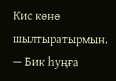Кис көнө шылтыратырмын.
— Бик һуңға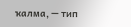ҡалма, — тип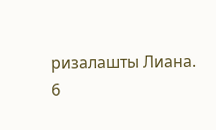ризалашты Лиана.
6